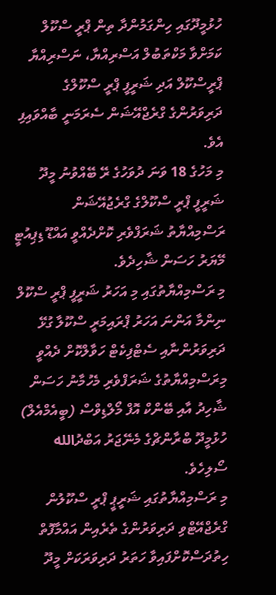ހުޅުމީދޫގައި ހިންގަމުންދާ ތިން ޕްރީ ސްކޫލް ކަމަށްވާ މަކްތަބުލް އަސްރިއްޔާ، ނަސްރިއްޔާ ޕްރީސްކޫލް އަދި ޝަރީފީ ޕްރީ ސްކޫލްގެ ދަރިވަރުންގެ ގްރެޖްއޭޝަން ސެރަމަނީ ބާއްވައިފި އެވެ.
މި މަހުގެ 18 ވަނަ ދުވަހުގެ ރޭ ބޭއްވުނު މީދޫ ޝަރީފީ ޕްރީ ސްކޫލްގެ ގްރެޖުއޭޝަން ރަސްމިއްޔާތު ޝަރަފްވެރި ކޮށްދެއްވީ އައްޑޫ ޑިޕިއުޓީ މޭޔަރު ހަސަން ޝާހިދެވެ.
މި ރަސްމިއްޔާތުގައި މި އަހަރު ޝަރީފީ ޕްރީ ސްކޫލް ނިންމާ އަންނަ އަހަރު ޕްރައިމަރީ ސްކޫލާ ގުޅޭ ދަރިވަރުންނާއި ސެޓްފިކެޓް ހަވާލްކޮށް ދެއްވީ މިރަސްމިއްޔާތުގެ ޝަރަފްވެރި މެހުމާނު ހަސަން ޝާހިދު އާއި ބޭންކް އޮފް މޯލްޑިވްސް (ބީއެމްއެލް) ހުޅުމީދޫ ބްރާންޗްގެ މެނޭޖަރު އަބްދުالله ސޯލިހެވެ.
މި ރަސްމިއްޔާތުގައި ޝަރީޕީ ޕްރީ ސްކޫލުން ގްރެޖްއޭޓްވި ދަރިވަރުންގެ ތެރެއިން އައްމާފޮތް ހިތުދަސްކޮށްފައިވާ ހަތަރު ދަރިވަރަކަށް މީދޫ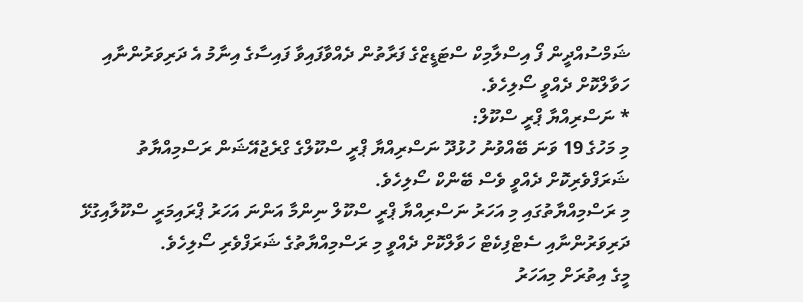ޝަމްސުއްދީން ފޯ އިސްލާމިކް ސްޓަޑީޒްގެ ފަރާތުން ދެއްވާފައިވާ ފައިސާގެ އިނާމު އެ ދަރިވަރުންނާއި ހަވާލްކޮށް ދެއްވީ ސޯލިހެވެ.
* ނަސްރިއްޔާ ޕްރީ ސްކޫލް:
މި މަހުގެ 19 ވަނަ ބޭއްވުނު ހުޅުދޫ ނަސްރިއްޔާ ޕްރީ ސްކޫލްގެ ގްރެޖުއޭޝަން ރަސްމިއްޔާތު ޝަރަފްވެރިކޮށް ދެއްވީ ވެސް ބޭންކް ސޯލިހެވެ.
މި ރަސްމިއްޔާތުގައި މި އަހަރު ނަސްރިއްޔާ ޕްރީ ސްކޫލް ނިންމާ އަންނަ އަހަރު ޕްރައިމަރީ ސްކޫލާއިގުޅޭ ދަރިވަރުންނާއި ސެޓްފިކެޓް ހަވާލްކޮށް ދެއްވީ މި ރަސްމިއްޔާތުގެ ޝަރަފްވެރި ސޯލިހެވެ.
މީގެ އިތުރަށް މިއަހަރު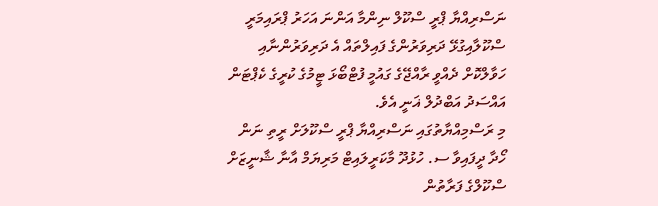ނަސްރިއްޔާ ޕްރީ ސްކޫލް ނިންމާ އަންނަ އަހަރު ޕްރައިމަރީ ސްކޫލާއިގުޅޭ ދަރިވަރުންގެ ފައިލްތައް އެ ދަރިވަރުންނާއި ހަވާލްކޮށް ދެއްވީ ރާއްޖޭގެ ގައުމީ ފުޓްބޯޅަ ޓީމުގެ ކުރީގެ ކެޕްޓަން އައްސަދު އަބްދުލް ޣަނީ އެވެ.
މި ރަސްމިއްޔާތުގައި ނަސްރިއްޔާ ޕްރީ ސްކޫލަށް ރީތި ނަން ހޯދާ ދީފައިވާ ސ. ހުޅުދޫ މާކަރީލައިޓް މަރިޔަމް އާނާ ޝާނީޒަށް ސްކޫލްގެ ފަރާތުން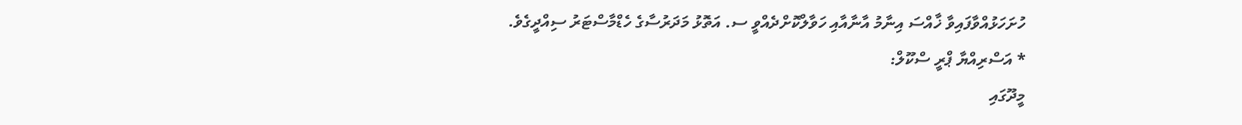ހުށަހަޅުއްވާފައިވާ ޚާއްސަ އިނާމު އާނާއާއި ހަވާލްކޮށްދެއްވީ ސ. އަތޮޅު މަދަރުސާގެ ހެޑްމާސްޓަރު ސިއްދީގެވެ.
* އަސްރިއްޔާ ޕްރީ ސްކޫލް:
މީދޫގައި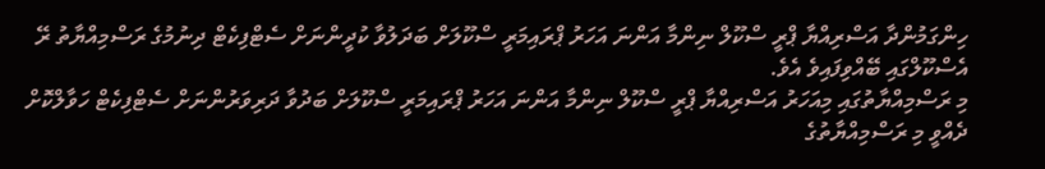ހިންގަމުންދާ އަސްރިއްޔާ ޕްރީ ސްކޫލް ނިންމާ އަންނަ އަހަރު ޕްރައިމަރީ ސްކޫލަށް ބަދަލުވާ ކުދީންނަށް ސެޓްފިކެޓް ދިނުމުގެ ރަސްމިއްޔާތު ރޭ އެސްކޫލްގައި ބޭއްވިފައިވެ އެވެ.
މި ރަސްމިއްޔާތުގައި މިއަހަރު އަސްރިއްޔާ ޕްރީ ސްކޫލް ނިންމާ އަންނަ އަހަރު ޕްރައިމަރީ ސްކޫލަށް ބަދުވާ ދަރިވަރުންނަށް ސެޓްފިކެޓް ހަވާލްކޮށް ދެއްވީ މި ރަސްމިއްޔާތުގެ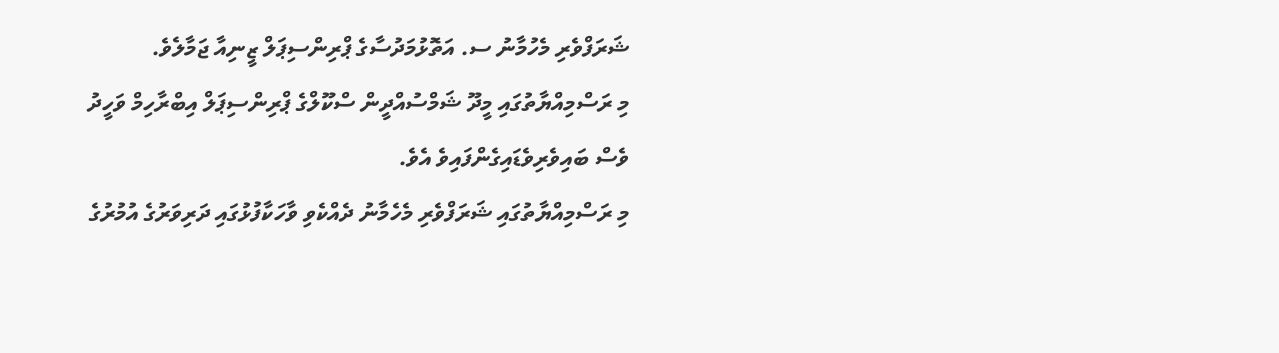ޝަރަފްވެރި މެހުމާނު ސ. އަތޮޅުމަދުސާގެ ޕްރިންސިޕަލް ޒީނިއާ ޖަމާލެވެ.
މި ރަސްމިއްޔާތުގައި މީދޫ ޝަމްސުއްދީން ސްކޫލްގެ ޕްރިންސިޕަލް އިބްރާހިމް ވަހީދު ވެސް ބައިވެރިވެޑައިގެންފައިވެ އެވެ.
މި ރަސްމިއްޔާތުގައި ޝަރަފްވެރި މެހެމާނު ދެއްކެވި ވާހަކާފުޅުގައި ދަރިވަރުގެ އުމުރުގެ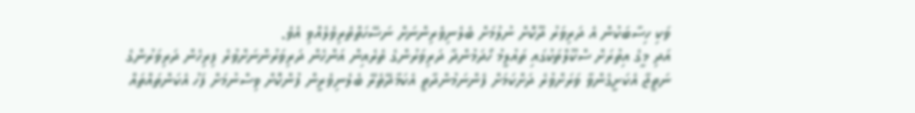ވަކި ހިސާބަކުން އެ ދަރިވަރު ދޫކޮށް ނުލުމަށް ބެލެނިވެރިންނަށް ނަސޭހަތްތެރިވެލެއްވި އެވެ.
އަދި މީގެ އިތުރަށް ސްކޫލްތަކުގައި ތައުލީމު ހޯދަމުންދާ ދަރިވަރުންގެ ތެރެއިން އަންހެން ދަރިވަރުންނަށްވުރެ ފިރިހެން ދަރިވަރުންގެ ނަތީޖާ އެކަށީގެންވާ ވަރަށްވުރެ ދަށްކަމަށް ފެންނަމުންދާތީ އެކަމާދޭތެރޭ ބެލެނިވެރީން ފުންކޮށް ވިސްނުމަށް ފަހު އެކަންތައްތައް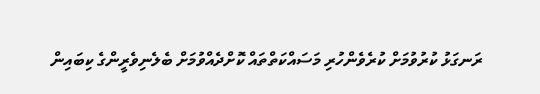ރަނގަޅު ކުރުވުމަށް ކުރެވެންހުރި މަސައްކަތްތައް ކޮށްދެއްވުމަށް ބެލެނިވެރީންގެ ކިބައިން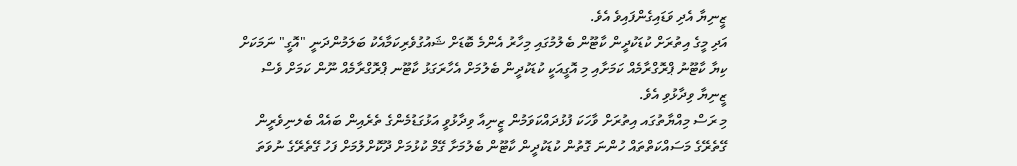ޒީނިޔާ އެދި ވަޑައިގެންފައިވެ އެވެ.
އަދި މީގެ އިތުރަށް ކުޑަކުދީން ކާޓޫން ބެލުމުގައި މިހާރު އެންމެ ބޮޑަށް ޝައުގުވެރިކަމާއެކު ބަލަމުންދަނީ "އޮގީ" ނަމަކަށް ކިޔާ ކާޓޫނު ޕްރޮގްރާމެއް ކަމަށާއި މި އޮގީއަކީ ކުޑަކުދީން ބެލުމަށް އެހާރަގަޅު ކާޓޫނ ޕްރޮގްރާމެއް ނޫން ކަމަށް ވެސް ޒީނިޔާ ވިދާޅުވި އެވެ.
މި ރަސް މިއްޔާތުގައ އިތުރަށް ވާހަކަ ފުޅުދައްކަވަމުން ޒީނިއާ ވިދާޅުވީ އަޅުގަޑުމެންގެ ތެރެއިން ބައެއް ބެލނިވެރީން ގޭތެރޭގެ މަސައްކަތްތައް ހުންނަ ގޮތުން ކުޑަކުދީން ކާޓޫން ބެލުމަށާ ގޭމް ކުޅުމަށް ދޫކޮށްލުމަށް ފަހު ގޭތެރޭގެ ނުވަތަ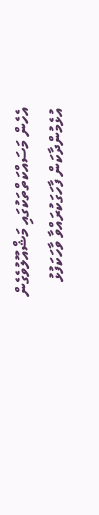އެހެން މަސައްކަތްތަކުގައި މަޝްއޫލުވެގެން އުޅެމުންދާކަން ފާހަގަކުރައްވާ ވާހަކަފުޅު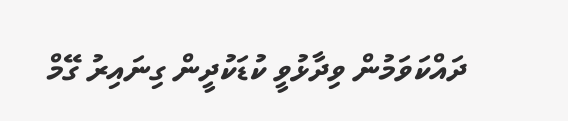ދައްކަވަމުން ވިދާޅުވީ ކުޑަކުދީން ގިނައިރު ގޭމް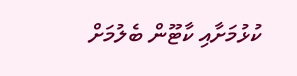ކުޅުމަށާއި ކާޓޫން ބެލުމަށް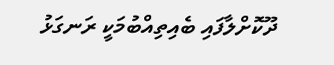ދޫކޮށްލާފައި ބެއިތިއްބުމަކީ ރަނގަޅު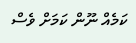ކަމެއް ނޫން ކަމަށް ވެސް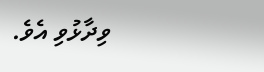ވިދާޅުވި އެވެ.